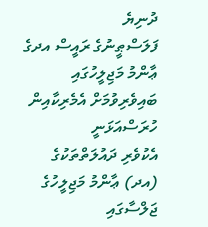ދުނިޔެ
ފަލަސްޠީނުގެ ރައީސް އދގެ ޢާންމު މަޖިލީހުގައި ބައިވެރިވުމަށް އެމެރިކާއިން ހުރަސްއަޅަނީ
އެކުވެރި ދައުލަތްތަކުގެ (އދ) ޢާންމު މަޖިލީހުގެ ޖަލްސާގައި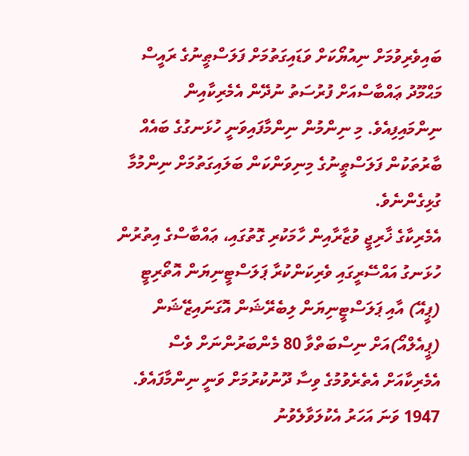ބައިވެރިވުމަށް ނިއުޔޯކަށް ވަޑައިގަތުމަށް ފަލަސްޠީނުގެ ރައީސް މަޙްމޫދު ޢައްބާސްއަށް ފުރުސަތު ނުދޭން އެމެރިކާއިން ނިންމައިފިއެވެ. މި ނިންމުން ނިންމާފައިވަނީ ހުޅަނގުގެ ބައެއް ބާރުތަކުން ފަލަސްޠީނުގެ މިނިވަންކަން ބަލައިގަތުމަށް ނިންމުމާ ގުޅިގެންނެވެ.
އެމެރިކާގެ ޚާރިޖީ ވުޒާރާއިން ހާމަކުރި ގޮތުގައި، ޢައްބާސްގެ އިތުރުން ހުޅަނގު އައްސޭރީގައި ވެރިކަންކުރާ ޕަލަސްޓީނިޔަން އޮތޯރިޓީ (ޕީއޭ) އާއި ޕަލަސްޓީނިޔަން ލިބެރޭޝަން އޮގަނައިޒޭޝަން (ޕީއެލްއޯ)އަށް ނިސްބަތްވާ 80 މެންބަރުންނަށް ވެސް އެމެރިކާއަށް އެތެރެވުމުގެ ވިސާ ދޫނުކުރުމަށް ވަނީ ނިންމާފައެވެ.
1947 ވަނަ އަހަރު އެކުލަވާލެވުނު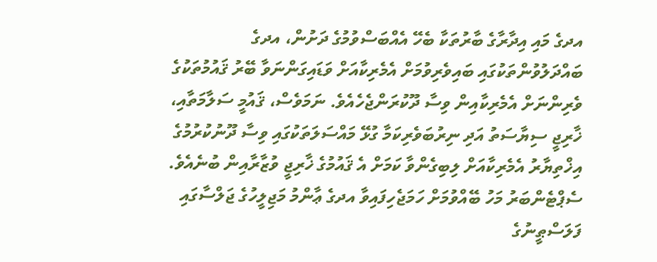އދގެ މައި އިދާރާގެ ބާރުތަކާ ބެހޭ އެއްބަސްވުމުގެ ދަށުން، އދގެ ބައްދަލުވުންތަކުގައި ބައިވެރިވުމަށް އެމެރިކާއަށް ވަޑައިގަންނަވާ ބޭރު ޤައުމުތަކުގެ ވެރިންނަށް އެމެރިކާއިން ވިސާ ދޫކުރަންޖެހެއެވެ. ނަމަވެސް، ޤައުމީ ސަލާމަތާއި، ޚާރިޖީ ސިޔާސަތު އަދި ނިރުބަވެރިކަމާ ގުޅޭ މައްސަލަތަކުގައި ވިސާ ދޫނުކުރުމުގެ އިޚްތިޔާރު އެމެރިކާއަށް ލިބިގެންވާ ކަމަށް އެ ޤައުމުގެ ޚާރިޖީ ވުޒާރާއިން ބުނެއެވެ.
ސެޕްޓެންބަރު މަހު ބޭއްވުމަށް ހަމަޖެހިފައިވާ އދގެ ޢާންމު މަޖިލީހުގެ ޖަލްސާގައި ފަލަސްޠީނުގެ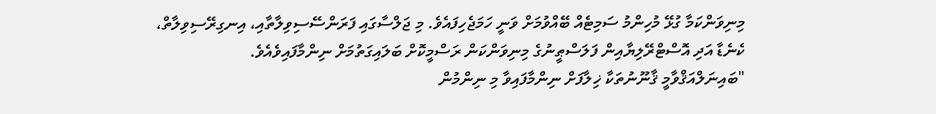މިނިވަންކަމާ ގުޅޭ މުހިންމު ސަމިޓެއް ބޭއްވުމަށް ވަނީ ހަމަޖެހިފައެވެ. މި ޖަލްސާގައި ފަރަންސޭސިވިލާތާއި، އިނގިރޭސިވިލާތް، ކެނެޑާ އަދި އޮސްޓްރޭލިޔާއިން ފަލަސްޠީނުގެ މިނިވަންކަން ރަސްމީކޮށް ބަލައިގަތުމަށް ނިންމާފައިވެއެވެ.
"ބައިނަލްއަޤްވާމީ ޤާނޫނުތަކާ ޚިލާފަށް ނިންމާފައިވާ މި ނިންމުން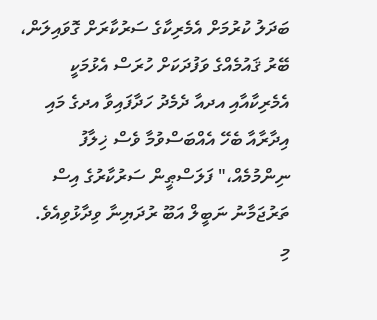ބަދަލު ކުރުމަށް އެމެރިކާގެ ސަރުކާރަށް ގޮވައިލަން، ބޭރު ޤައުމެއްގެ ވަފުދަކަށް ހުރަސް އެޅުމަކީ އެމެރިކާއާއި އދއާ ދެމެދު ހަދާފައިވާ އދގެ މައި އިދާރާއާ ބެހޭ އެއްބަސްވުމާ ވެސް ޚިލާފު ނިންމުމެއް،" ފަލަސްޠީން ސަރުކާރުގެ އިސް ތަރުޖަމާނު ނަބީލް އަބޫ ރުދަޔިނާ ވިދާޅުވިއެވެ.
މި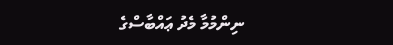ނިންމުމާ މެދު ޢައްބާސްގެ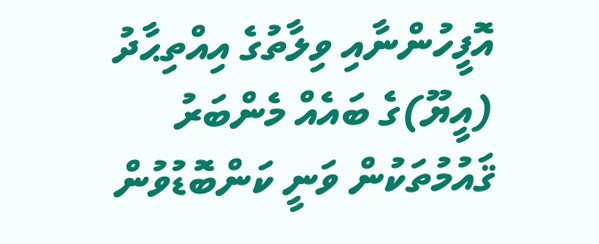އޮފީހުންނާއި ވިލާތުގެ އިއްތިޙާދު (އީޔޫ)ގެ ބައެއް މެންބަރު ޤައުމުތަކުން ވަނީ ކަންބޮޑުވުން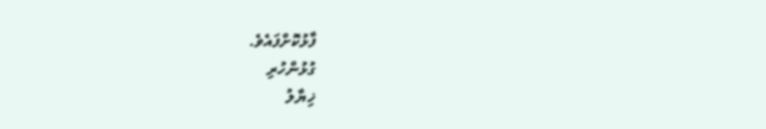ފާޅުކޮށްފައެވެ.
ގުޅުންހުރި
ޚިޔާލު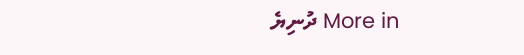More in ދުނިޔެ